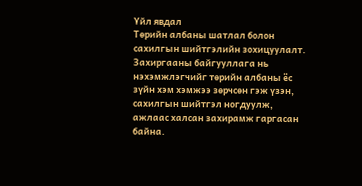Үйл явдал
Төрийн албаны шатлал болон сахилгын шийтгэлийн зохицуулалт. Захиргааны байгууллага нь нэхэмжлэгчийг төрийн албаны ёс зүйн хэм хэмжээ зөрчсөн гэж үзэн, сахилгын шийтгэл ногдуулж, ажлаас халсан захирамж гаргасан байна.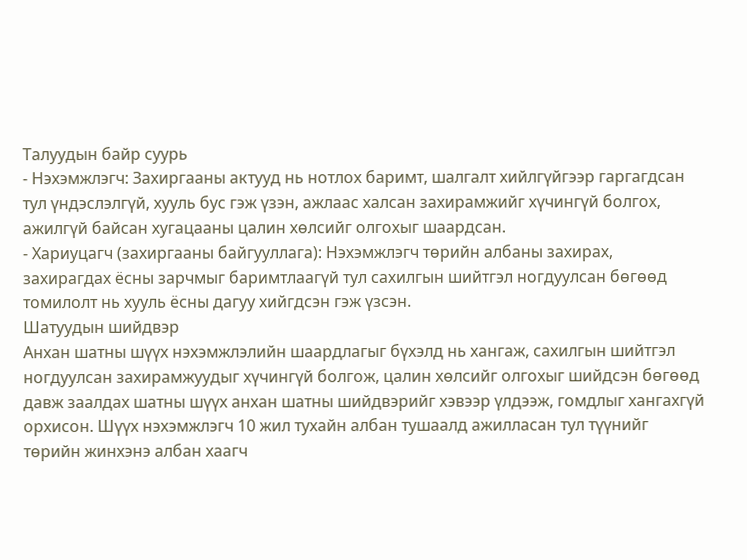Талуудын байр суурь
- Нэхэмжлэгч: Захиргааны актууд нь нотлох баримт, шалгалт хийлгүйгээр гаргагдсан тул үндэслэлгүй, хууль бус гэж үзэн, ажлаас халсан захирамжийг хүчингүй болгох, ажилгүй байсан хугацааны цалин хөлсийг олгохыг шаардсан.
- Хариуцагч (захиргааны байгууллага): Нэхэмжлэгч төрийн албаны захирах, захирагдах ёсны зарчмыг баримтлаагүй тул сахилгын шийтгэл ногдуулсан бөгөөд томилолт нь хууль ёсны дагуу хийгдсэн гэж үзсэн.
Шатуудын шийдвэр
Анхан шатны шүүх нэхэмжлэлийн шаардлагыг бүхэлд нь хангаж, сахилгын шийтгэл ногдуулсан захирамжуудыг хүчингүй болгож, цалин хөлсийг олгохыг шийдсэн бөгөөд давж заалдах шатны шүүх анхан шатны шийдвэрийг хэвээр үлдээж, гомдлыг хангахгүй орхисон. Шүүх нэхэмжлэгч 10 жил тухайн албан тушаалд ажилласан тул түүнийг төрийн жинхэнэ албан хаагч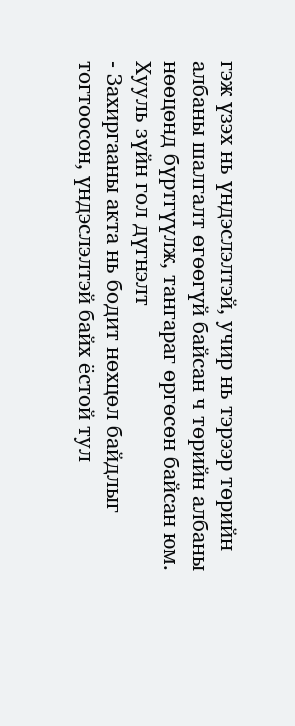гэж үзэх нь үндэслэлтэй, учир нь тэрээр төрийн албаны шалгалт өгөөгүй байсан ч төрийн албаны нөөцөнд бүртгүүлж, тангараг өргөсөн байсан юм.
Хууль зүйн гол дүгнэлт
- Захиргааны акта нь бодит нөхцөл байдлыг тогтоосон, үндэслэлтэй байх ёстой тул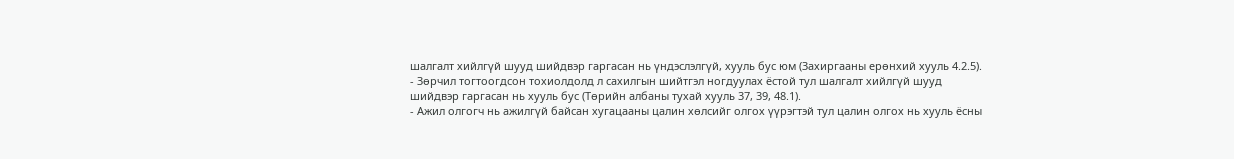шалгалт хийлгүй шууд шийдвэр гаргасан нь үндэслэлгүй, хууль бус юм (Захиргааны ерөнхий хууль 4.2.5).
- Зөрчил тогтоогдсон тохиолдолд л сахилгын шийтгэл ногдуулах ёстой тул шалгалт хийлгүй шууд шийдвэр гаргасан нь хууль бус (Төрийн албаны тухай хууль 37, 39, 48.1).
- Ажил олгогч нь ажилгүй байсан хугацааны цалин хөлсийг олгох үүрэгтэй тул цалин олгох нь хууль ёсны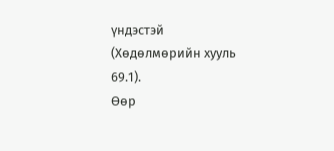үндэстэй (Хөдөлмөрийн хууль 69.1).
Өөр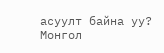асуулт байна уу?
Монгол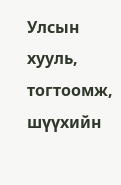Улсын хууль, тогтоомж, шүүхийн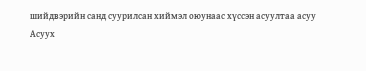шийдвэрийн санд суурилсан хиймэл оюунаас хүссэн асуултаа асуу
Асуух